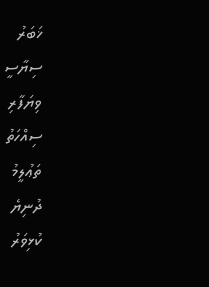ޚަބަރު
ސިޔާސީ
ވިޔަފާރި
ސިއްހަތު
ތަޢުލީމު
ދުނިޔެ
ކުޅިވަރު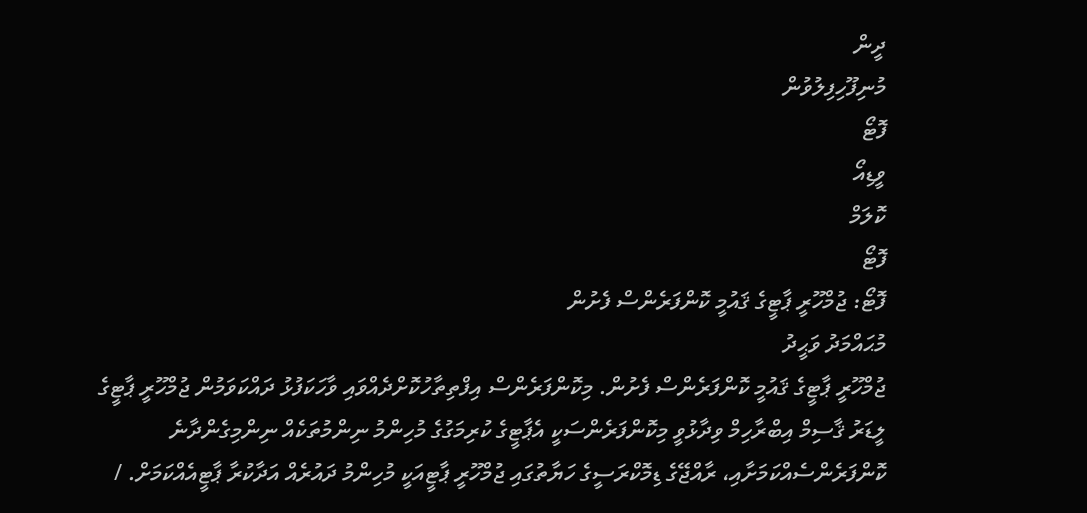ދީން
މުނިފޫހިފިލުވުން
ފޮޓޯ
ވީޑިއޯ
ކޮލަމް
ފޮޓޯ
ފޮޓޯ: ޖުމްހޫރީ ޕާޓީގެ ޤައުމީ ކޮންފަރެންސް ފެށުން
މުޙައްމަދު ވަޙީދު
ޖުމްހޫރީ ޕާޓީގެ ޤައުމީ ކޮންފަރެންސް ފެށުން. މިކޮންފަރެންސް އިފްތިތާހުކޮށްދެއްވައި ވާހަކަފުޅު ދައްކަވަމުން ޖުމްހޫރީ ޕާޓީގެ ލީޑަރު ޤާސިމް އިބްރާހިމް ވިދާޅުވީ މިކޮންފަރެންސަކީ އެޕާޓީގެ ކުރިމަގުގެ މުހިންމު ނިންމުތަކެއް ނިންމިގެންދާނެ ކޮންފަރެންސެއްކަމަށާއި، ރާއްޖޭގެ ޑިމޮކްރަސީގެ ހަޔާތުގައި ޖުމްހޫރީ ޕާޓީއަކީ މުހިންމު ދައުރެއް އަދާކުރާ ޕާޓީއެއްކަމަށް. /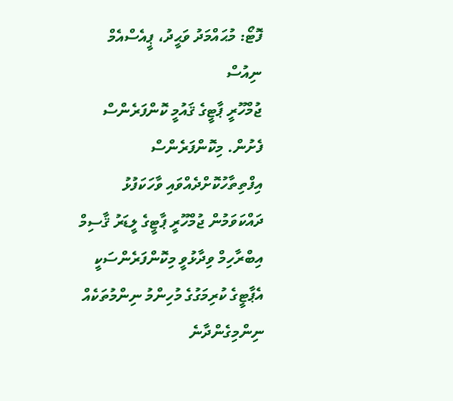ފޮޓޯ: މުޙައްމަދު ވަޙީދު، ޕީއެސްއެމް ނިއުސް
ޖުމްހޫރީ ޕާޓީގެ ޤައުމީ ކޮންފަރެންސް ފެށުން. މިކޮންފަރެންސް އިފްތިތާހުކޮށްދެއްވައި ވާހަކަފުޅު ދައްކަވަމުން ޖުމްހޫރީ ޕާޓީގެ ލީޑަރު ޤާސިމް އިބްރާހިމް ވިދާޅުވީ މިކޮންފަރެންސަކީ އެޕާޓީގެ ކުރިމަގުގެ މުހިންމު ނިންމުތަކެއް ނިންމިގެންދާނެ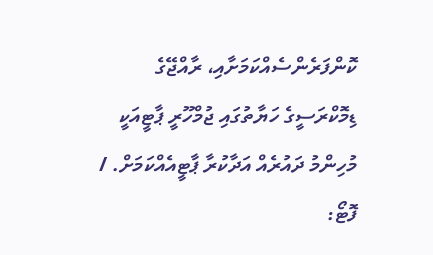ކޮންފަރެންސެއްކަމަށާއި، ރާއްޖޭގެ ޑިމޮކްރަސީގެ ހަޔާތުގައި ޖުމްހޫރީ ޕާޓީއަކީ މުހިންމު ދައުރެއް އަދާކުރާ ޕާޓީއެއްކަމަށް. / ފޮޓޯ: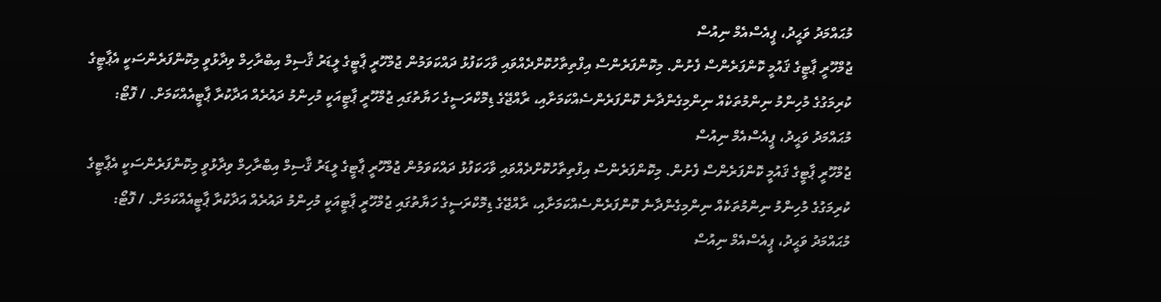މުޙައްމަދު ވަޙީދު، ޕީއެސްއެމް ނިއުސް
ޖުމްހޫރީ ޕާޓީގެ ޤައުމީ ކޮންފަރެންސް ފެށުން. މިކޮންފަރެންސް އިފްތިތާހުކޮށްދެއްވައި ވާހަކަފުޅު ދައްކަވަމުން ޖުމްހޫރީ ޕާޓީގެ ލީޑަރު ޤާސިމް އިބްރާހިމް ވިދާޅުވީ މިކޮންފަރެންސަކީ އެޕާޓީގެ ކުރިމަގުގެ މުހިންމު ނިންމުތަކެއް ނިންމިގެންދާނެ ކޮންފަރެންސެއްކަމަށާއި، ރާއްޖޭގެ ޑިމޮކްރަސީގެ ހަޔާތުގައި ޖުމްހޫރީ ޕާޓީއަކީ މުހިންމު ދައުރެއް އަދާކުރާ ޕާޓީއެއްކަމަށް. / ފޮޓޯ: މުޙައްމަދު ވަޙީދު، ޕީއެސްއެމް ނިއުސް
ޖުމްހޫރީ ޕާޓީގެ ޤައުމީ ކޮންފަރެންސް ފެށުން. މިކޮންފަރެންސް އިފްތިތާހުކޮށްދެއްވައި ވާހަކަފުޅު ދައްކަވަމުން ޖުމްހޫރީ ޕާޓީގެ ލީޑަރު ޤާސިމް އިބްރާހިމް ވިދާޅުވީ މިކޮންފަރެންސަކީ އެޕާޓީގެ ކުރިމަގުގެ މުހިންމު ނިންމުތަކެއް ނިންމިގެންދާނެ ކޮންފަރެންސެއްކަމަށާއި، ރާއްޖޭގެ ޑިމޮކްރަސީގެ ހަޔާތުގައި ޖުމްހޫރީ ޕާޓީއަކީ މުހިންމު ދައުރެއް އަދާކުރާ ޕާޓީއެއްކަމަށް. / ފޮޓޯ: މުޙައްމަދު ވަޙީދު، ޕީއެސްއެމް ނިއުސް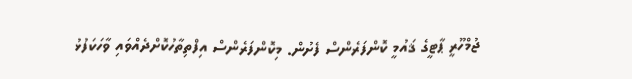ޖުމްހޫރީ ޕާޓީގެ ޤައުމީ ކޮންފަރެންސް ފެށުން. މިކޮންފަރެންސް އިފްތިތާހުކޮށްދެއްވައި ވާހަކަފުޅު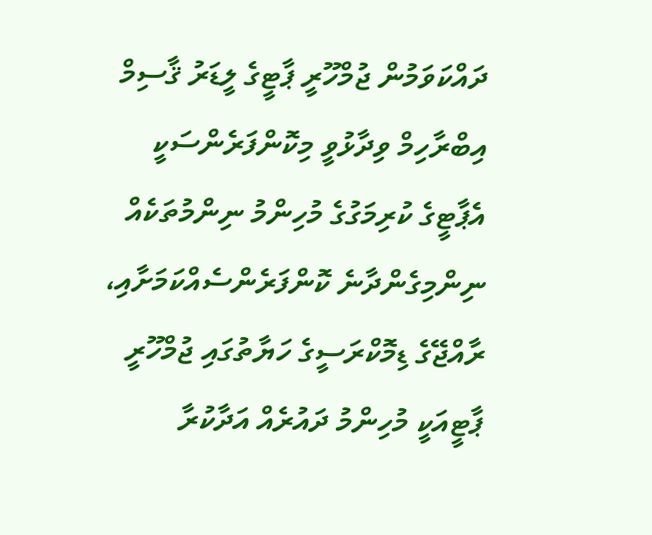ދައްކަވަމުން ޖުމްހޫރީ ޕާޓީގެ ލީޑަރު ޤާސިމް އިބްރާހިމް ވިދާޅުވީ މިކޮންފަރެންސަކީ އެޕާޓީގެ ކުރިމަގުގެ މުހިންމު ނިންމުތަކެއް ނިންމިގެންދާނެ ކޮންފަރެންސެއްކަމަށާއި، ރާއްޖޭގެ ޑިމޮކްރަސީގެ ހަޔާތުގައި ޖުމްހޫރީ ޕާޓީއަކީ މުހިންމު ދައުރެއް އަދާކުރާ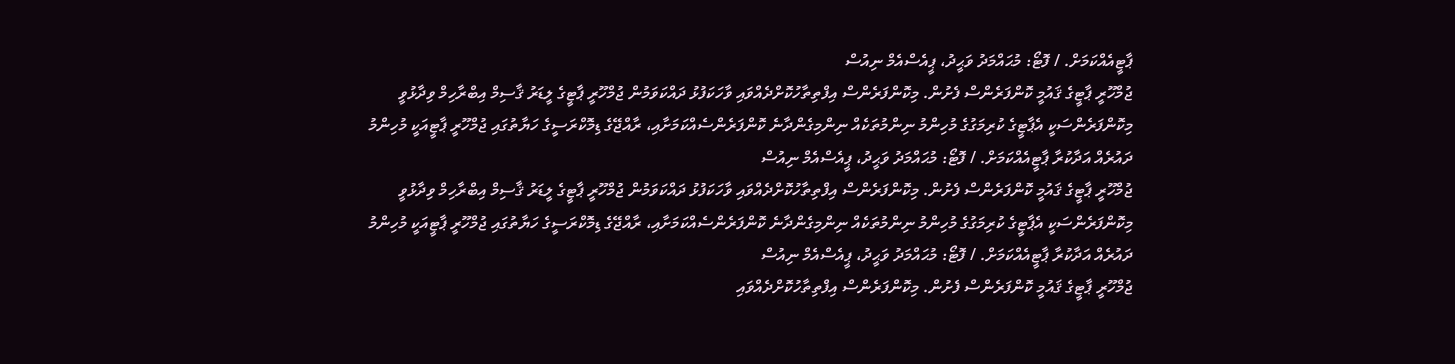ޕާޓީއެއްކަމަށް. / ފޮޓޯ: މުޙައްމަދު ވަޙީދު، ޕީއެސްއެމް ނިއުސް
ޖުމްހޫރީ ޕާޓީގެ ޤައުމީ ކޮންފަރެންސް ފެށުން. މިކޮންފަރެންސް އިފްތިތާހުކޮށްދެއްވައި ވާހަކަފުޅު ދައްކަވަމުން ޖުމްހޫރީ ޕާޓީގެ ލީޑަރު ޤާސިމް އިބްރާހިމް ވިދާޅުވީ މިކޮންފަރެންސަކީ އެޕާޓީގެ ކުރިމަގުގެ މުހިންމު ނިންމުތަކެއް ނިންމިގެންދާނެ ކޮންފަރެންސެއްކަމަށާއި، ރާއްޖޭގެ ޑިމޮކްރަސީގެ ހަޔާތުގައި ޖުމްހޫރީ ޕާޓީއަކީ މުހިންމު ދައުރެއް އަދާކުރާ ޕާޓީއެއްކަމަށް. / ފޮޓޯ: މުޙައްމަދު ވަޙީދު، ޕީއެސްއެމް ނިއުސް
ޖުމްހޫރީ ޕާޓީގެ ޤައުމީ ކޮންފަރެންސް ފެށުން. މިކޮންފަރެންސް އިފްތިތާހުކޮށްދެއްވައި ވާހަކަފުޅު ދައްކަވަމުން ޖުމްހޫރީ ޕާޓީގެ ލީޑަރު ޤާސިމް އިބްރާހިމް ވިދާޅުވީ މިކޮންފަރެންސަކީ އެޕާޓީގެ ކުރިމަގުގެ މުހިންމު ނިންމުތަކެއް ނިންމިގެންދާނެ ކޮންފަރެންސެއްކަމަށާއި، ރާއްޖޭގެ ޑިމޮކްރަސީގެ ހަޔާތުގައި ޖުމްހޫރީ ޕާޓީއަކީ މުހިންމު ދައުރެއް އަދާކުރާ ޕާޓީއެއްކަމަށް. / ފޮޓޯ: މުޙައްމަދު ވަޙީދު، ޕީއެސްއެމް ނިއުސް
ޖުމްހޫރީ ޕާޓީގެ ޤައުމީ ކޮންފަރެންސް ފެށުން. މިކޮންފަރެންސް އިފްތިތާހުކޮށްދެއްވައި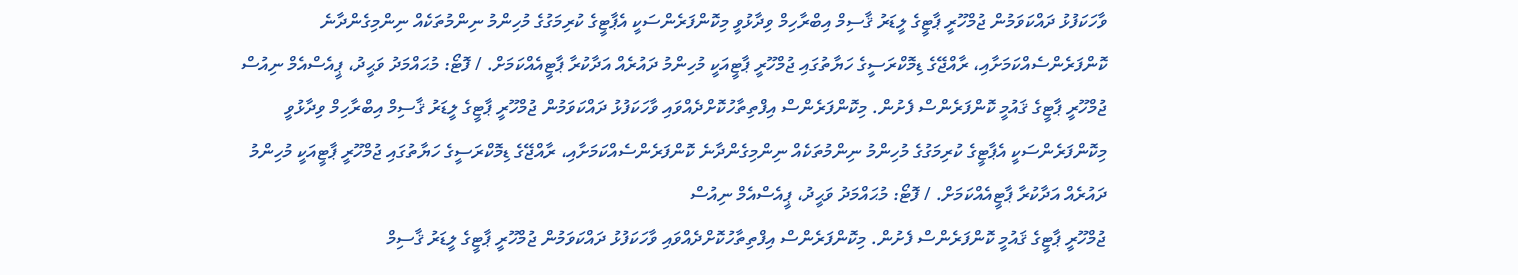ވާހަކަފުޅު ދައްކަވަމުން ޖުމްހޫރީ ޕާޓީގެ ލީޑަރު ޤާސިމް އިބްރާހިމް ވިދާޅުވީ މިކޮންފަރެންސަކީ އެޕާޓީގެ ކުރިމަގުގެ މުހިންމު ނިންމުތަކެއް ނިންމިގެންދާނެ ކޮންފަރެންސެއްކަމަށާއި، ރާއްޖޭގެ ޑިމޮކްރަސީގެ ހަޔާތުގައި ޖުމްހޫރީ ޕާޓީއަކީ މުހިންމު ދައުރެއް އަދާކުރާ ޕާޓީއެއްކަމަށް. / ފޮޓޯ: މުޙައްމަދު ވަޙީދު، ޕީއެސްއެމް ނިއުސް
ޖުމްހޫރީ ޕާޓީގެ ޤައުމީ ކޮންފަރެންސް ފެށުން. މިކޮންފަރެންސް އިފްތިތާހުކޮށްދެއްވައި ވާހަކަފުޅު ދައްކަވަމުން ޖުމްހޫރީ ޕާޓީގެ ލީޑަރު ޤާސިމް އިބްރާހިމް ވިދާޅުވީ މިކޮންފަރެންސަކީ އެޕާޓީގެ ކުރިމަގުގެ މުހިންމު ނިންމުތަކެއް ނިންމިގެންދާނެ ކޮންފަރެންސެއްކަމަށާއި، ރާއްޖޭގެ ޑިމޮކްރަސީގެ ހަޔާތުގައި ޖުމްހޫރީ ޕާޓީއަކީ މުހިންމު ދައުރެއް އަދާކުރާ ޕާޓީއެއްކަމަށް. / ފޮޓޯ: މުޙައްމަދު ވަޙީދު، ޕީއެސްއެމް ނިއުސް
ޖުމްހޫރީ ޕާޓީގެ ޤައުމީ ކޮންފަރެންސް ފެށުން. މިކޮންފަރެންސް އިފްތިތާހުކޮށްދެއްވައި ވާހަކަފުޅު ދައްކަވަމުން ޖުމްހޫރީ ޕާޓީގެ ލީޑަރު ޤާސިމް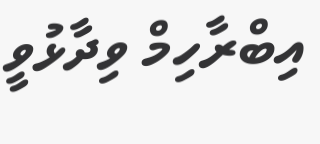އިބްރާހިމް ވިދާޅުވީ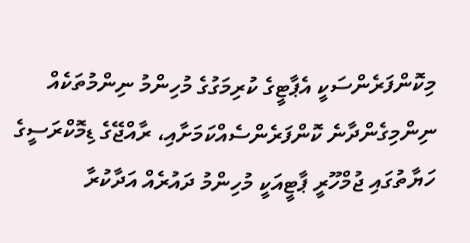މިކޮންފަރެންސަކީ އެޕާޓީގެ ކުރިމަގުގެ މުހިންމު ނިންމުތަކެއް ނިންމިގެންދާނެ ކޮންފަރެންސެއްކަމަށާއި، ރާއްޖޭގެ ޑިމޮކްރަސީގެ ހަޔާތުގައި ޖުމްހޫރީ ޕާޓީއަކީ މުހިންމު ދައުރެއް އަދާކުރާ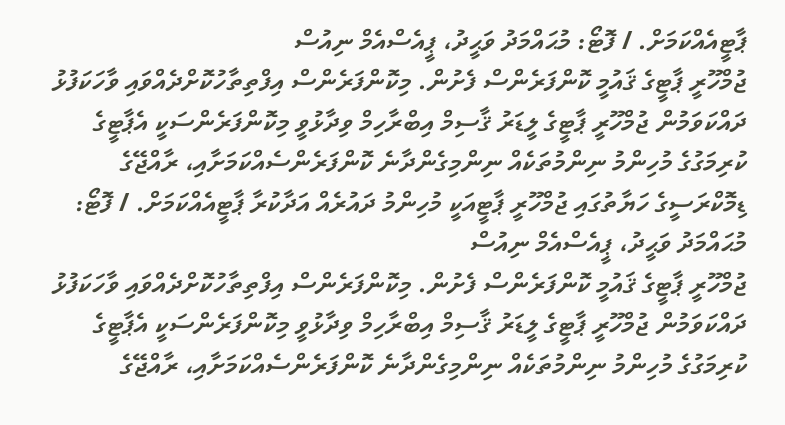ޕާޓީއެއްކަމަށް. / ފޮޓޯ: މުޙައްމަދު ވަޙީދު، ޕީއެސްއެމް ނިއުސް
ޖުމްހޫރީ ޕާޓީގެ ޤައުމީ ކޮންފަރެންސް ފެށުން. މިކޮންފަރެންސް އިފްތިތާހުކޮށްދެއްވައި ވާހަކަފުޅު ދައްކަވަމުން ޖުމްހޫރީ ޕާޓީގެ ލީޑަރު ޤާސިމް އިބްރާހިމް ވިދާޅުވީ މިކޮންފަރެންސަކީ އެޕާޓީގެ ކުރިމަގުގެ މުހިންމު ނިންމުތަކެއް ނިންމިގެންދާނެ ކޮންފަރެންސެއްކަމަށާއި، ރާއްޖޭގެ ޑިމޮކްރަސީގެ ހަޔާތުގައި ޖުމްހޫރީ ޕާޓީއަކީ މުހިންމު ދައުރެއް އަދާކުރާ ޕާޓީއެއްކަމަށް. / ފޮޓޯ: މުޙައްމަދު ވަޙީދު، ޕީއެސްއެމް ނިއުސް
ޖުމްހޫރީ ޕާޓީގެ ޤައުމީ ކޮންފަރެންސް ފެށުން. މިކޮންފަރެންސް އިފްތިތާހުކޮށްދެއްވައި ވާހަކަފުޅު ދައްކަވަމުން ޖުމްހޫރީ ޕާޓީގެ ލީޑަރު ޤާސިމް އިބްރާހިމް ވިދާޅުވީ މިކޮންފަރެންސަކީ އެޕާޓީގެ ކުރިމަގުގެ މުހިންމު ނިންމުތަކެއް ނިންމިގެންދާނެ ކޮންފަރެންސެއްކަމަށާއި، ރާއްޖޭގެ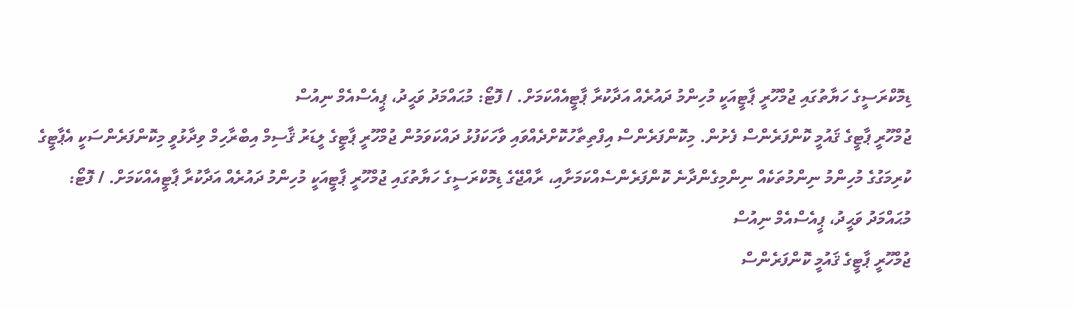ޑިމޮކްރަސީގެ ހަޔާތުގައި ޖުމްހޫރީ ޕާޓީއަކީ މުހިންމު ދައުރެއް އަދާކުރާ ޕާޓީއެއްކަމަށް. / ފޮޓޯ: މުޙައްމަދު ވަޙީދު، ޕީއެސްއެމް ނިއުސް
ޖުމްހޫރީ ޕާޓީގެ ޤައުމީ ކޮންފަރެންސް ފެށުން. މިކޮންފަރެންސް އިފްތިތާހުކޮށްދެއްވައި ވާހަކަފުޅު ދައްކަވަމުން ޖުމްހޫރީ ޕާޓީގެ ލީޑަރު ޤާސިމް އިބްރާހިމް ވިދާޅުވީ މިކޮންފަރެންސަކީ އެޕާޓީގެ ކުރިމަގުގެ މުހިންމު ނިންމުތަކެއް ނިންމިގެންދާނެ ކޮންފަރެންސެއްކަމަށާއި، ރާއްޖޭގެ ޑިމޮކްރަސީގެ ހަޔާތުގައި ޖުމްހޫރީ ޕާޓީއަކީ މުހިންމު ދައުރެއް އަދާކުރާ ޕާޓީއެއްކަމަށް. / ފޮޓޯ: މުޙައްމަދު ވަޙީދު، ޕީއެސްއެމް ނިއުސް
ޖުމްހޫރީ ޕާޓީގެ ޤައުމީ ކޮންފަރެންސް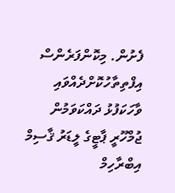ފެށުން. މިކޮންފަރެންސް އިފްތިތާހުކޮށްދެއްވައި ވާހަކަފުޅު ދައްކަވަމުން ޖުމްހޫރީ ޕާޓީގެ ލީޑަރު ޤާސިމް އިބްރާހިމް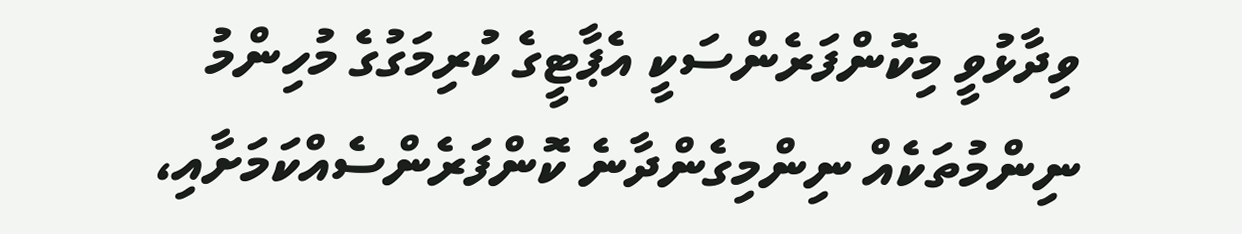ވިދާޅުވީ މިކޮންފަރެންސަކީ އެޕާޓީގެ ކުރިމަގުގެ މުހިންމު ނިންމުތަކެއް ނިންމިގެންދާނެ ކޮންފަރެންސެއްކަމަށާއި،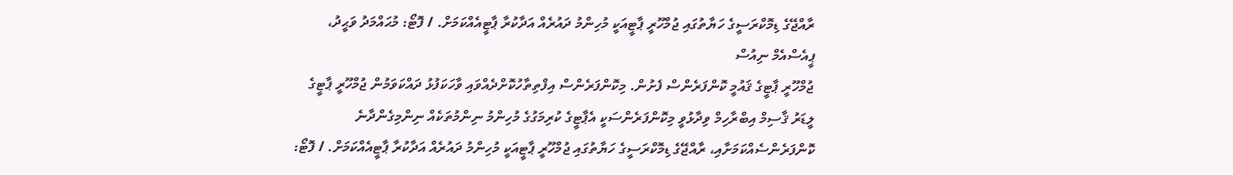ރާއްޖޭގެ ޑިމޮކްރަސީގެ ހަޔާތުގައި ޖުމްހޫރީ ޕާޓީއަކީ މުހިންމު ދައުރެއް އަދާކުރާ ޕާޓީއެއްކަމަށް. / ފޮޓޯ: މުޙައްމަދު ވަޙީދު، ޕީއެސްއެމް ނިއުސް
ޖުމްހޫރީ ޕާޓީގެ ޤައުމީ ކޮންފަރެންސް ފެށުން. މިކޮންފަރެންސް އިފްތިތާހުކޮށްދެއްވައި ވާހަކަފުޅު ދައްކަވަމުން ޖުމްހޫރީ ޕާޓީގެ ލީޑަރު ޤާސިމް އިބްރާހިމް ވިދާޅުވީ މިކޮންފަރެންސަކީ އެޕާޓީގެ ކުރިމަގުގެ މުހިންމު ނިންމުތަކެއް ނިންމިގެންދާނެ ކޮންފަރެންސެއްކަމަށާއި، ރާއްޖޭގެ ޑިމޮކްރަސީގެ ހަޔާތުގައި ޖުމްހޫރީ ޕާޓީއަކީ މުހިންމު ދައުރެއް އަދާކުރާ ޕާޓީއެއްކަމަށް. / ފޮޓޯ: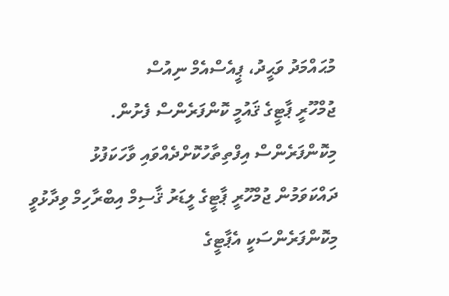މުޙައްމަދު ވަޙީދު، ޕީއެސްއެމް ނިއުސް
ޖުމްހޫރީ ޕާޓީގެ ޤައުމީ ކޮންފަރެންސް ފެށުން. މިކޮންފަރެންސް އިފްތިތާހުކޮށްދެއްވައި ވާހަކަފުޅު ދައްކަވަމުން ޖުމްހޫރީ ޕާޓީގެ ލީޑަރު ޤާސިމް އިބްރާހިމް ވިދާޅުވީ މިކޮންފަރެންސަކީ އެޕާޓީގެ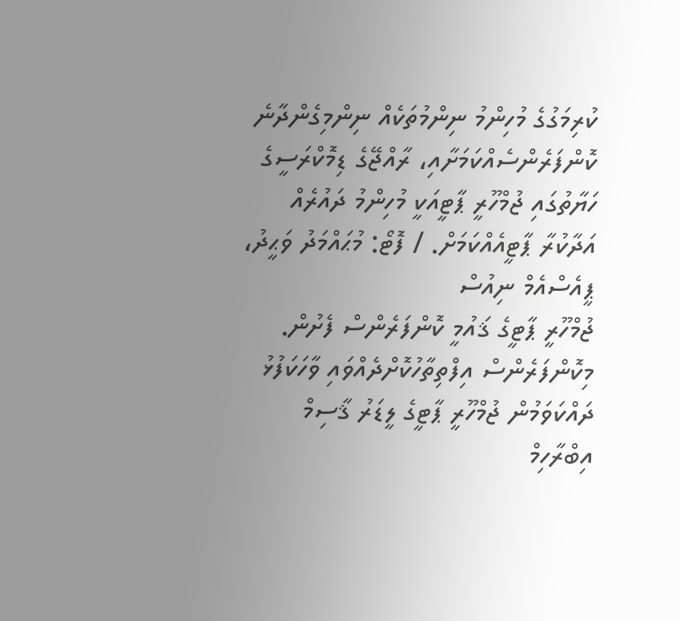ކުރިމަގުގެ މުހިންމު ނިންމުތަކެއް ނިންމިގެންދާނެ ކޮންފަރެންސެއްކަމަށާއި، ރާއްޖޭގެ ޑިމޮކްރަސީގެ ހަޔާތުގައި ޖުމްހޫރީ ޕާޓީއަކީ މުހިންމު ދައުރެއް އަދާކުރާ ޕާޓީއެއްކަމަށް. / ފޮޓޯ: މުޙައްމަދު ވަޙީދު، ޕީއެސްއެމް ނިއުސް
ޖުމްހޫރީ ޕާޓީގެ ޤައުމީ ކޮންފަރެންސް ފެށުން. މިކޮންފަރެންސް އިފްތިތާހުކޮށްދެއްވައި ވާހަކަފުޅު ދައްކަވަމުން ޖުމްހޫރީ ޕާޓީގެ ލީޑަރު ޤާސިމް އިބްރާހިމް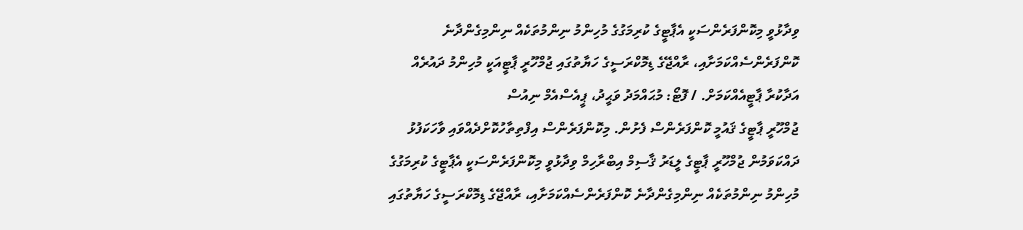ވިދާޅުވީ މިކޮންފަރެންސަކީ އެޕާޓީގެ ކުރިމަގުގެ މުހިންމު ނިންމުތަކެއް ނިންމިގެންދާނެ ކޮންފަރެންސެއްކަމަށާއި، ރާއްޖޭގެ ޑިމޮކްރަސީގެ ހަޔާތުގައި ޖުމްހޫރީ ޕާޓީއަކީ މުހިންމު ދައުރެއް އަދާކުރާ ޕާޓީއެއްކަމަށް. / ފޮޓޯ: މުޙައްމަދު ވަޙީދު، ޕީއެސްއެމް ނިއުސް
ޖުމްހޫރީ ޕާޓީގެ ޤައުމީ ކޮންފަރެންސް ފެށުން. މިކޮންފަރެންސް އިފްތިތާހުކޮށްދެއްވައި ވާހަކަފުޅު ދައްކަވަމުން ޖުމްހޫރީ ޕާޓީގެ ލީޑަރު ޤާސިމް އިބްރާހިމް ވިދާޅުވީ މިކޮންފަރެންސަކީ އެޕާޓީގެ ކުރިމަގުގެ މުހިންމު ނިންމުތަކެއް ނިންމިގެންދާނެ ކޮންފަރެންސެއްކަމަށާއި، ރާއްޖޭގެ ޑިމޮކްރަސީގެ ހަޔާތުގައި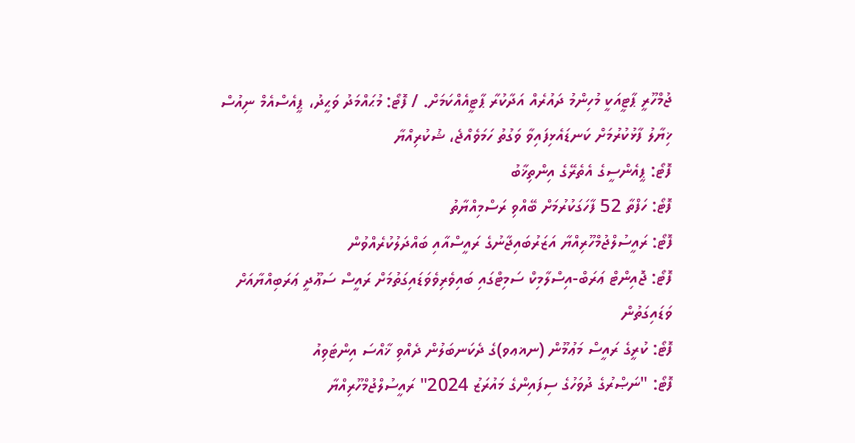ޖުމްހޫރީ ޕާޓީއަކީ މުހިންމު ދައުރެއް އަދާކުރާ ޕާޓީއެއްކަމަށް. / ފޮޓޯ: މުޙައްމަދު ވަޙީދު، ޕީއެސްއެމް ނިއުސް
ޚިޔާލު ފާޅުކުރުމަށް ކަނޑައެޅިފައިވާ ވަގުތު ހަމަވެއްޖެ، ޝުކުރިއްޔާ
ފޮޓޯ: ޕީއެންސީގެ އެތެރޭގެ އިންތިޚާބު
ފޮޓޯ: ހަފްތާ 52 ފާހަގަކުރުމަށް ބޭއްވި ރަސްމިއްޔާތު
ފޮޓޯ: ރައީސުލްޖުމްހޫރިއްޔާ އަޒަރުބައިޖާނުގެ ރައީސްއާއި ބައްދަލުކުރެއްވުން
ފޮޓޯ: ޖޮއިންޓް ޢަރަބް-އިސްލާމިކް ސަމިޓްގައި ބައިވެރިވެވަޑައިގަތުމަށް ރައީސް ސަޢޫދީ ޢަރަބިއްޔާއަށް ވަޑައިގަތުން
ފޮޓޯ: ކުރީގެ ރައީސް މަޢުމޫން (ނޣޢވ)ގެ ދެކަނބަލުން ދެއްވި ޚާއްސަ އިންޓަވިއު
ފޮޓޯ: "ނަޞްރުގެ ދުވަހުގެ ސިފައިންގެ މައުރަޒު 2024" ރައީސުލްޖުމްހޫރިއްޔާ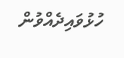ހުޅުވައިދެއްވުން